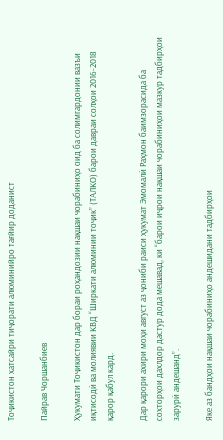Тоҷикистон хатсайри тиҷорати алюминийро тағйир доданист

Пайрав Чоршанбиев

Ҳукумати Тоҷикистон дар бораи роҳандозии нақшаи чорабиниҳо оид ба солимгардонии вазъи иқтисодӣ ва молиявии КВД “Ширкати алюминии тоҷик” (ТАЛКО) барои давраи солҳои 2016-2018 қарор қабул кард.

Дар қарори ахири моҳи август аз ҷониби раиси ҳукумат Эмомалӣ Раҳмон баимзорасида ба сохторҳои дахлдор дастур дода мешавад, ки “барои иҷрои нақшаи чорабиниҳои мазкур тадбирҳои зарурӣ андешанд”.

Яке аз бандҳои нақшаи чорабиниҳо андешидани тадбирҳои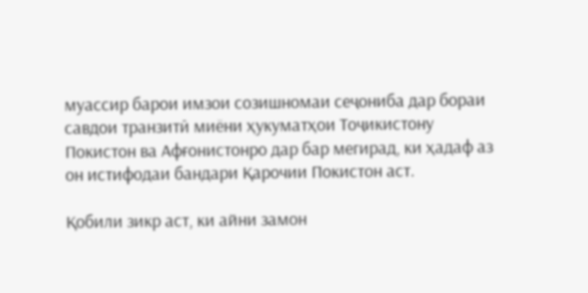муассир барои имзои созишномаи сеҷониба дар бораи савдои транзитӣ миёни ҳукуматҳои Тоҷикистону Покистон ва Афғонистонро дар бар мегирад, ки ҳадаф аз он истифодаи бандари Қарочии Покистон аст.

Қобили зикр аст, ки айни замон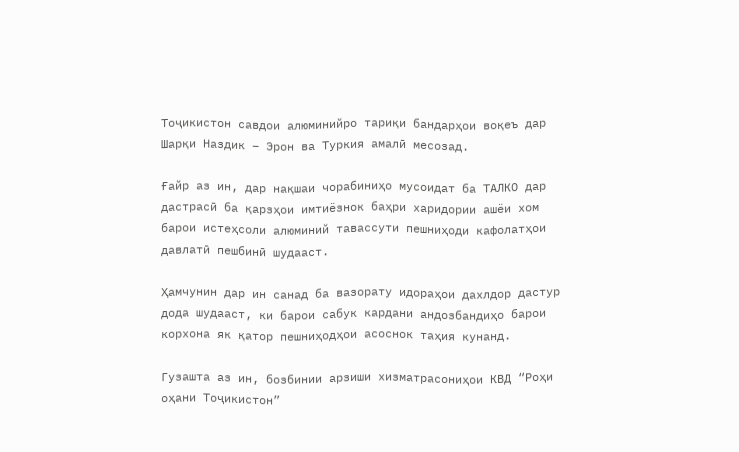Тоҷикистон савдои алюминийро тариқи бандарҳои воқеъ дар Шарқи Наздик – Эрон ва Туркия амалӣ месозад.

Ғайр аз ин, дар нақшаи чорабиниҳо мусоидат ба ТАЛКО дар дастрасӣ ба қарзҳои имтиёзнок баҳри харидории ашёи хом барои истеҳсоли алюминий тавассути пешниҳоди кафолатҳои давлатӣ пешбинӣ шудааст.

Ҳамчунин дар ин санад ба вазорату идораҳои дахлдор дастур дода шудааст, ки барои сабук кардани андозбандиҳо барои корхона як қатор пешниҳодҳои асоснок таҳия кунанд.

Гузашта аз ин, бозбинии арзиши хизматрасониҳои КВД “Роҳи оҳани Тоҷикистон”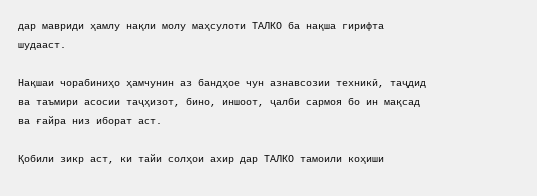дар мавриди ҳамлу нақли молу маҳсулоти ТАЛКО ба нақша гирифта шудааст.

Нақшаи чорабиниҳо ҳамчунин аз бандҳое чун азнавсозии техникӣ, таҷдид ва таъмири асосии таҷҳизот, бино, иншоот, ҷалби сармоя бо ин мақсад ва ғайра низ иборат аст.

Қобили зикр аст, ки тайи солҳои ахир дар ТАЛКО тамоили коҳиши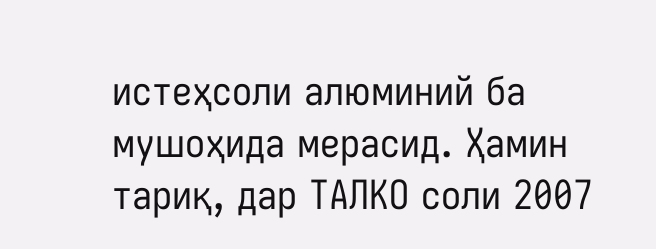истеҳсоли алюминий ба мушоҳида мерасид. Ҳамин тариқ, дар ТАЛКО соли 2007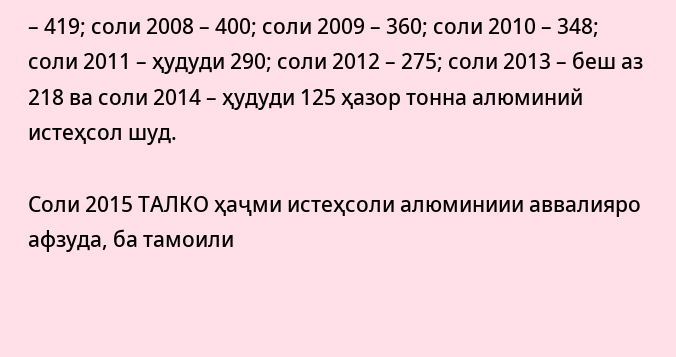– 419; соли 2008 – 400; соли 2009 – 360; соли 2010 – 348; соли 2011 – ҳудуди 290; соли 2012 – 275; соли 2013 – беш аз 218 ва соли 2014 – ҳудуди 125 ҳазор тонна алюминий истеҳсол шуд.

Соли 2015 ТАЛКО ҳаҷми истеҳсоли алюминиии аввалияро афзуда, ба тамоили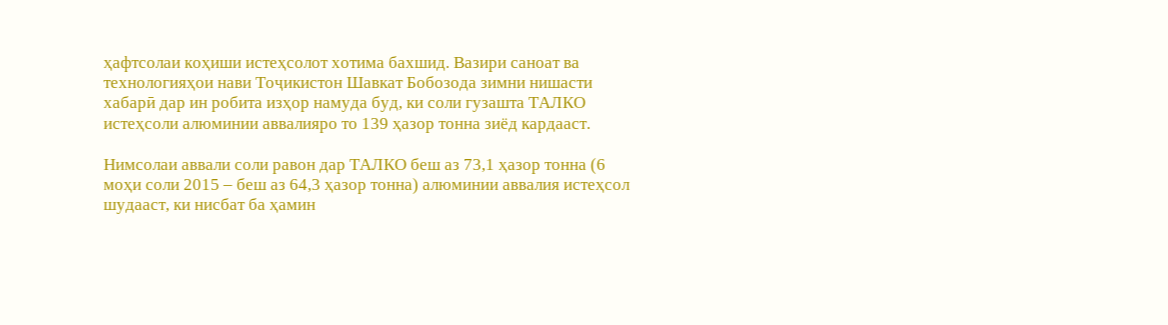ҳафтсолаи коҳиши истеҳсолот хотима бахшид. Вазири саноат ва технологияҳои нави Тоҷикистон Шавкат Бобозода зимни нишасти хабарӣ дар ин робита изҳор намуда буд, ки соли гузашта ТАЛКО истеҳсоли алюминии аввалияро то 139 ҳазор тонна зиёд кардааст.

Нимсолаи аввали соли равон дар ТАЛКО беш аз 73,1 ҳазор тонна (6 моҳи соли 2015 – беш аз 64,3 ҳазор тонна) алюминии аввалия истеҳсол шудааст, ки нисбат ба ҳамин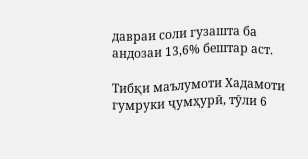давраи соли гузашта ба андозаи 13,6% бештар аст.

Тибқи маълумоти Хадамоти гумруки ҷумҳурӣ, тӯли 6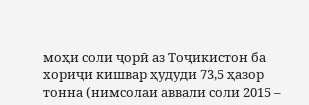моҳи соли ҷорӣ аз Тоҷикистон ба хориҷи кишвар ҳудуди 73,5 ҳазор тонна (нимсолаи аввали соли 2015 –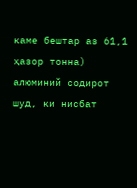каме бештар аз 61,1 ҳазор тонна) алюминий содирот шуд, ки нисбат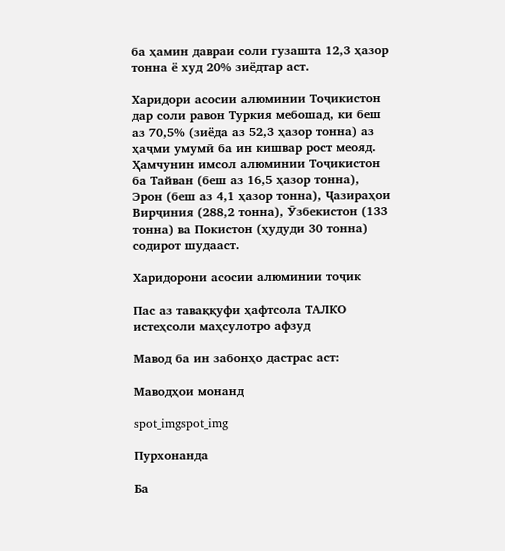ба ҳамин давраи соли гузашта 12,3 ҳазор тонна ё худ 20% зиёдтар аст.

Харидори асосии алюминии Тоҷикистон дар соли равон Туркия мебошад, ки беш аз 70,5% (зиёда аз 52,3 ҳазор тонна) аз ҳаҷми умумӣ ба ин кишвар рост меояд. Ҳамчунин имсол алюминии Тоҷикистон ба Тайван (беш аз 16,5 ҳазор тонна), Эрон (беш аз 4,1 ҳазор тонна), Ҷазираҳои Вирҷиния (288,2 тонна), Ӯзбекистон (133 тонна) ва Покистон (ҳудуди 30 тонна) содирот шудааст.

Харидорони асосии алюминии тоҷик

Пас аз таваққуфи ҳафтсола ТАЛКО истеҳсоли маҳсулотро афзуд

Мавод ба ин забонҳо дастрас аст:

Маводҳои монанд

spot_imgspot_img

Пурхонанда

Ба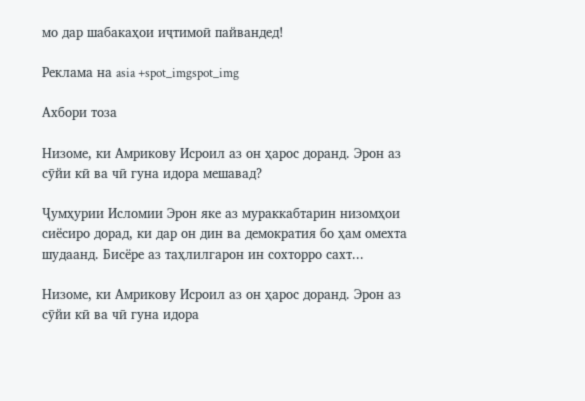мо дар шабакаҳои иҷтимоӣ пайвандед!

Реклама на asia +spot_imgspot_img

Ахбори тоза

Низоме, ки Амрикову Исроил аз он ҳарос доранд. Эрон аз сӯйи кӣ ва чӣ гуна идора мешавад?

Ҷумҳурии Исломии Эрон яке аз мураккабтарин низомҳои сиёсиро дорад, ки дар он дин ва демократия бо ҳам омехта шудаанд. Бисёре аз таҳлилгарон ин сохторро сахт...

Низоме, ки Амрикову Исроил аз он ҳарос доранд. Эрон аз сӯйи кӣ ва чӣ гуна идора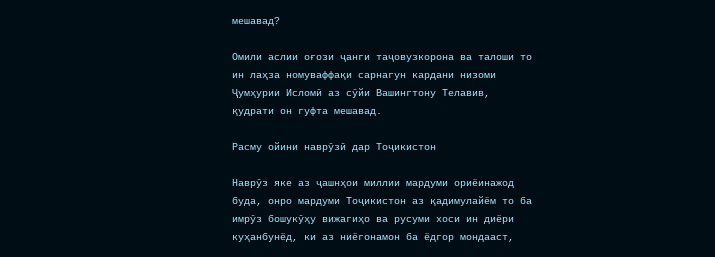мешавад?

Омили аслии оғози ҷанги таҷовузкорона ва талоши то ин лаҳза номуваффақи сарнагун кардани низоми Ҷумҳурии Исломӣ аз сӯйи Вашингтону Телавив, қудрати он гуфта мешавад.

Расму ойини наврӯзӣ дар Тоҷикистон

Наврӯз яке аз ҷашнҳои миллии мардуми ориёинажод буда, онро мардуми Тоҷикистон аз қадимулайём то ба имрӯз бошукӯҳу вижагиҳо ва русуми хоси ин диёри куҳанбунёд, ки аз ниёгонамон ба ёдгор мондааст,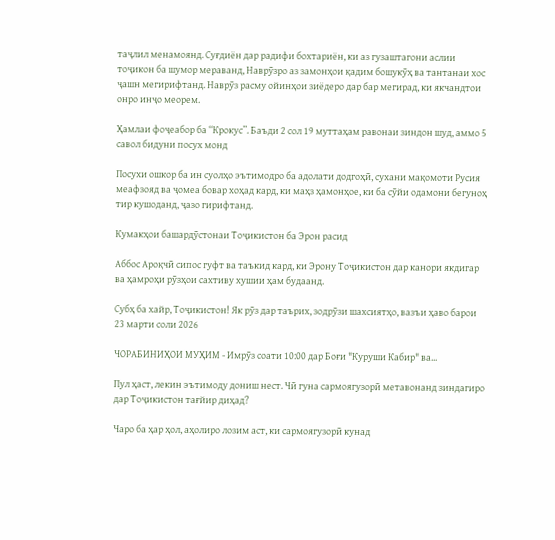таҷлил менамоянд. Суғдиён дар радифи бохтариён, ки аз гузаштагони аслии тоҷикон ба шумор мераванд, Наврӯзро аз замонҳои қадим бошукӯҳ ва тантанаи хос ҷашн мегирифтанд. Наврӯз расму ойинҳои зиёдеро дар бар мегирад, ки якчандтои онро инҷо меорем.

Ҳамлаи фоҷеабор ба “Крокус”. Баъди 2 сол 19 муттаҳам равонаи зиндон шуд, аммо 5 савол бидуни посух монд

Посухи ошкор ба ин суолҳо эътимодро ба адолати додгоҳӣ, сухани мақомоти Русия меафзояд ва ҷомеа бовар хоҳад кард, ки маҳз ҳамонҳое, ки ба сӯйи одамони бегуноҳ тир кушоданд, ҷазо гирифтанд.

Кумакҳои башардӯстонаи Тоҷикистон ба Эрон расид

Аббос Ароқчӣ сипос гуфт ва таъкид кард, ки Эрону Тоҷикистон дар канори якдигар ва ҳамроҳи рӯзҳои сахтиву хушии ҳам будаанд.

Субҳ ба хайр, Тоҷикистон! Як рӯз дар таърих, зодрӯзи шахсиятҳо, вазъи ҳаво барои 23 марти соли 2026

ЧОРАБИНИҲОИ МУҲИМ - Имрӯз соати 10:00 дар Боғи "Куруши Кабир" ва...

Пул ҳаст, лекин эътимоду дониш нест. Чӣ гуна сармоягузорӣ метавонанд зиндагиро дар Тоҷикистон тағйир диҳад?

Чаро ба ҳар ҳол, аҳолиро лозим аст, ки сармоягузорӣ кунад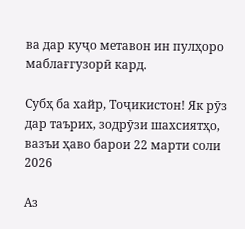ва дар куҷо метавон ин пулҳоро маблағгузорӣ кард.

Субҳ ба хайр, Тоҷикистон! Як рӯз дар таърих, зодрӯзи шахсиятҳо, вазъи ҳаво барои 22 марти соли 2026

Аз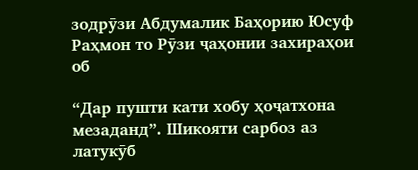зодрӯзи Абдумалик Баҳорию Юсуф Раҳмон то Рӯзи ҷаҳонии захираҳои об

“Дар пушти кати хобу ҳоҷатхона мезаданд”. Шикояти сарбоз аз латукӯб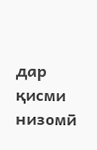дар қисми низомӣ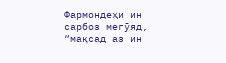Фармондеҳи ин сарбоз мегӯяд, “мақсад аз ин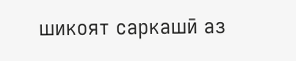шикоят саркашӣ аз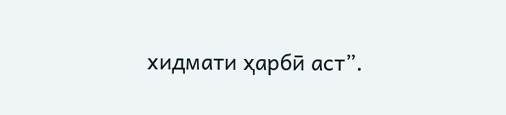хидмати ҳарбӣ аст”.